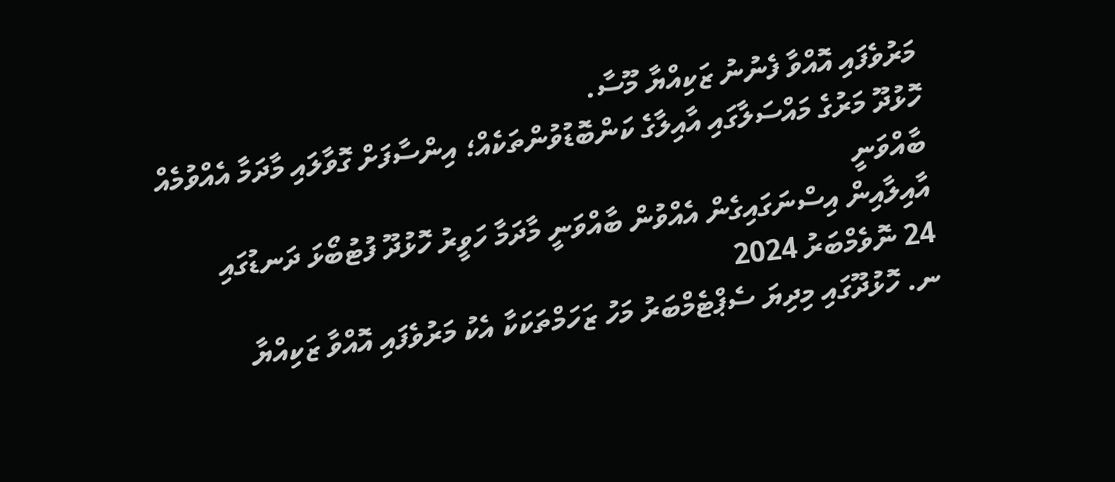މަރުވެފައި އޮއްވާ ފެނުނު ޒަކިއްޔާ މޫސާ.
ހޮޅުދޫ މަރުގެ މައްސަލާގައި އާއިލާގެ ކަންބޮޑުވުންތަކެއް؛ އިންސާފަށް ގޮވާލައި މާދަމާ އެއްވުމެއް ބާއްވަނީ
އާއިލާއިން އިސްނަގައިގެން އެއްވުން ބާއްވަނީ މާދަމާ ހަވީރު ހޮޅުދޫ ފުޓުބޯޅަ ދަނޑުގައި
24 ނޮވެމްބަރު 2024
ނ. ހޮޅުދޫގައި މިދިޔަ ސެޕްޓެމްބަރު މަހު ޒަހަމްތަކަކާ އެކު މަރުވެފައި އޮއްވާ ޒަކިއްޔާ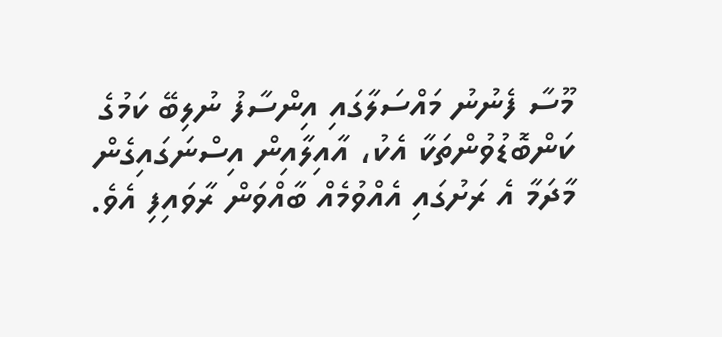މޫސާ ފެނުނު މައްސަލާގައި އިންސާފު ނުލިބޭ ކަމުގެ ކަންބޮޑުވުންތަކާ އެކު، އާއިލާއިން އިސްނަގައިގެން މާދަމާ އެ ރަށުގައި އެއްވުމެއް ބާއްވަން ރާވައިފި އެވެ.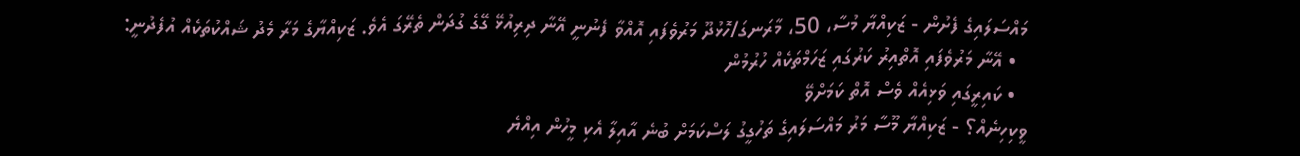މައްސަލައިގެ ފެށުން - ޒަކިއްޔާ މުސާ، 50، މާރަނގަ/ހޮޅުދޫ މަރުވެފައި އޮއްވާ ފެނުނީ އޭނާ ދިރިއުޅޭ ގޭގެ ގުދަން ތެރޭގަ އެވެ. ޒަކިއްޔާގެ މަރާ މެދު ޝައްކުތަކެއް އުފެދުނީ:
  • އޭނާ މަރުވެފައި އޮތްއިރު ކަރުގައި ޒަހަމްތަކެއް ހުރުމުން
  • ކައިރީގައި ވަޅިއެއް ވެސް އޮތް ކަމަށްވޭ
ވީކިހިނެއް؟ - ޒަކިއްޔާ މޫސާ މަރު މައްސަލައިގެ ތަހުގީގު ލަސްކަމަށް ބުނެ އާއިލާ އެކި މީހުން އިއްޔެ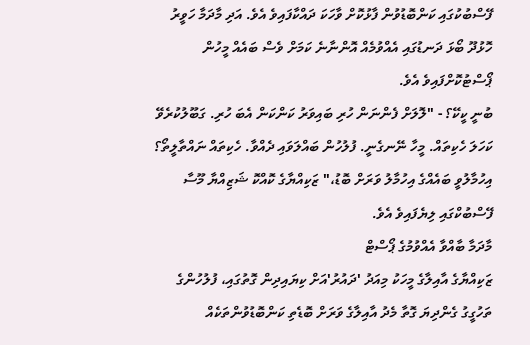ފޭސްބުކުގައި ކަންބޮޑުވުން ފާޅުކޮށް ވާހަކަ ދައްކާފައިވެ އެވެ. އަދި މާދަމާ ހަވީރު ހޮޅުދޫ ބޯޅަ ދަނޑުގައި އެއްވުމެއް އޮންނާނެ ކަމަށް ވެސް ބައެއް މީހުން ޕޯސްޓުކޮށްފައިވެ އެވެ.
ބުނީ ކީކޭ؟ - "ލޮލަށް ފެންނަން ހުރި ބައިވަރު ކަންކަން އެބަ ހުރި. ގަބޫލުކުރެވޭ ކަހަލަ ހެކިތައް. މީހާ ނޭނގެނީ. ފުލުހުން ބައްލަވައި ދެއްވާ. ހެކިތައް ނައްތާލީތޯ؟ އިހުމާލުވީ ބައެއްގެ އިހުމާލު ވަރަށް ބޮޑު،" ޒަކިއްޔާގެ ކޮއްކޮ ޝަޒިއްޔާ މޫސާ ފޭސްބުކްގައި ލިޔެފައިވެ އެވެ.
މާދަމާ ބާއްވާ އެއްވުމުގެ ޕޯސްޓް
ޒަކިއްޔާގެ އާއިލާގެ މީހަކު މިއަދު 'ދައުރު'އަށް ކިޔައިދިން ގޮތުގައި، ފުލުހުންގެ ތަހުގީގު ގެންދިޔަ ގޮތާ މެދު އާއިލާގެ ވަރަށް ބޮޑެތި ކަންބޮޑުވުންތަކެއް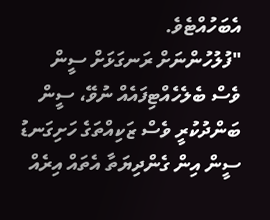އެބަހުއްޓެވެ.
"ފުލުހުންނަށް ރަނގަޅަށް ސީން ވެސް ބެލެހެއްޓިފައެއް ނުވޭ، ސީން ބަންދުކުރީ ވެސް ޒަކިއްތަގެ ހަށިގަނޑު ސީން އިން ގެންދިޔަތާ އެތައް އިރެއް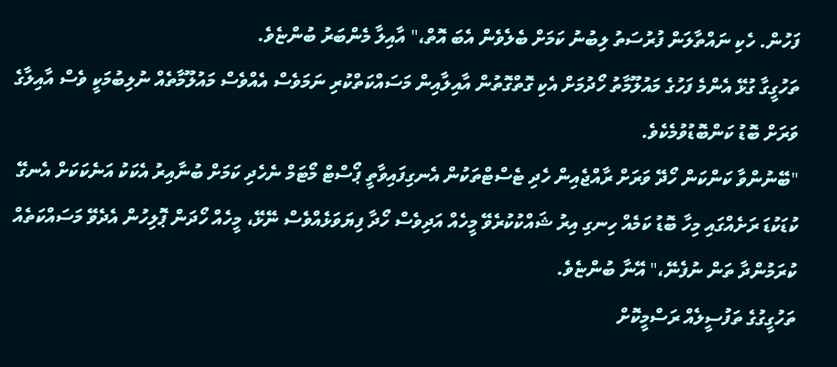ފަހުން. ހެކި ނައްތާލަން ފުރުސަތު ލިބުނު ކަމަށް ބެލެވެން އެބަ އޮތް،" އާއިލާ މެންބަރު ބުންޏެވެ.
ތަހުގީގާ ގުޅޭ އެންމެ ފަހުގެ މައުލޫމާތު ހޯދުމަށް އެކި ގޮތްގޮތުން އާއިލާއިން މަސައްކަތްކުރި ނަމަވެސް އެއްވެސް މައުލޫމާތެއް ނުލިބުމަކީ ވެސް އާއިލާގެ ވަރަށް ބޮޑު ކަންބޮޑުވުމެކެވެ.
"ބޭނުންވާ ކަންކަން ހޯދޭ ވަރަށް ރާއްޖެއިން ހެދި ޓެސްޓްތަކުން އެނގިފައިވާތީ ޕޯސްޓް މޯޓަމް ނެހެދި ކަމަށް ބުނާއިރު އެކަކު އަނެކަކަށް އެނގޭ ކުޑަކުޑަ ރަށެއްގައި މިހާ ބޮޑު ކަމެއް ހިނގި އިރު ޝައްކުކުރެވޭ މީހެއް އަދިވެސް ހޯދާ ފިޔަވަޅެއްވެސް ނޭޅޭ، މީހެއް ހޯދަން ޕޮލިހުން އެދެވޭ މަސައްކަތެއް ކުރަމުންދާ ތަން ނުފެނޭ،" އޭނާ ބުންޏެވެ.
ތަހުގީގުގެ ތަފުސީލެއް ރަސްމީކޮށް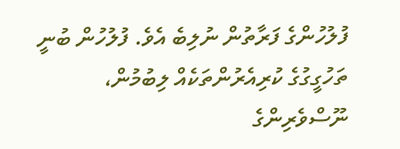ފުލުހުންގެ ފަރާތުން ނުލިބެ އެވެ. ފުލުހުން ބުނީ ތަހުގީގުގެ ކުރިއެރުންތަކެއް ލިބުމުން، ނޫސްވެރިންގެ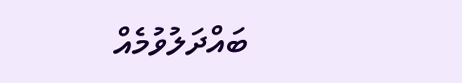ބައްދަލުވުމެއް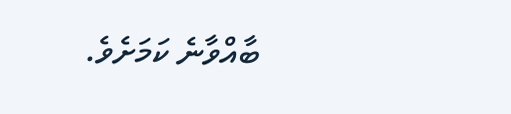ބާއްވާނެ ކަމަށެވެ.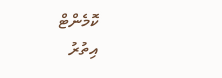ކޮމެންޓް
އިތުރު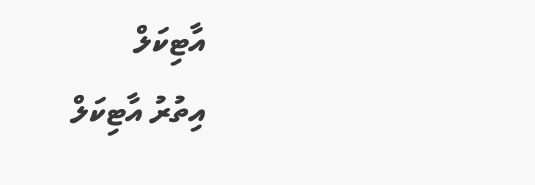އާޓިކަލް
އިތުރު އާޓިކަލް